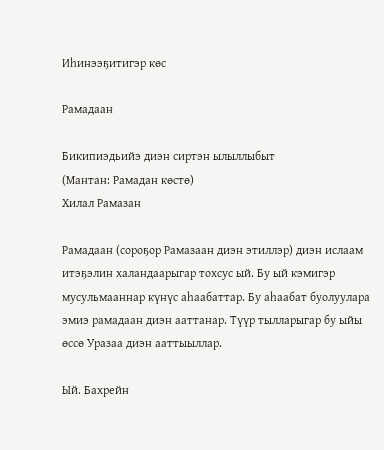Иһинээҕитигэр көс

Рамадаан

Бикипиэдьийэ диэн сиртэн ылыллыбыт
(Мантан: Рамадан көстө)
Хилал Рамазан

Рамадаан (сороҕор Рамазаан диэн этиллэр) диэн ислаам итэҕэлин халандаарыгар тохсус ый. Бу ый кэмигэр мусульмааннар күнүс аһаабаттар. Бу аһаабат буолуулара эмиэ рамадаан диэн ааттанар. Түүр тылларыгар бу ыйы өссө Уразаа диэн ааттыыллар.

Ый. Бахрейн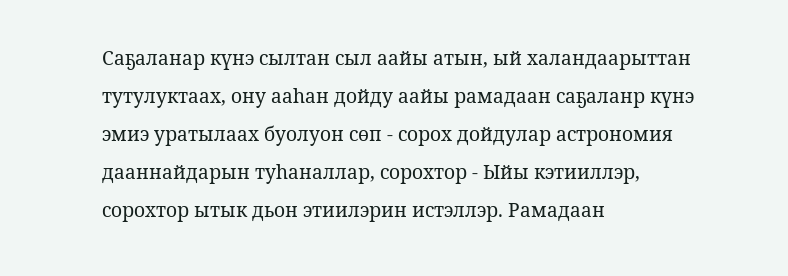Саҕаланар күнэ сылтан сыл аайы атын, ый халандаарыттан тутулуктаах, ону ааһан дойду аайы рамадаан саҕаланр күнэ эмиэ уратылаах буолуон сөп - сорох дойдулар астрономия дааннайдарын туһаналлар, сорохтор - Ыйы кэтииллэр, сорохтор ытык дьон этиилэрин истэллэр. Рамадаан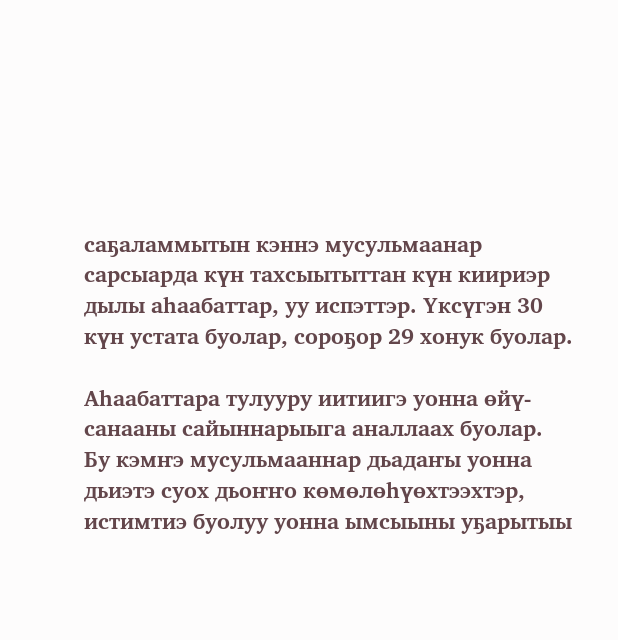саҕаламмытын кэннэ мусульмаанар сарсыарда күн тахсыытыттан күн киириэр дылы аһаабаттар, уу испэттэр. Үксүгэн 30 күн устата буолар, сороҕор 29 хонук буолар.

Аһаабаттара тулууру иитиигэ уонна өйү-санааны сайыннарыыга аналлаах буолар. Бу кэмҥэ мусульмааннар дьадаҥы уонна дьиэтэ суох дьоҥҥо көмөлөһүөхтээхтэр, истимтиэ буолуу уонна ымсыыны уҕарытыы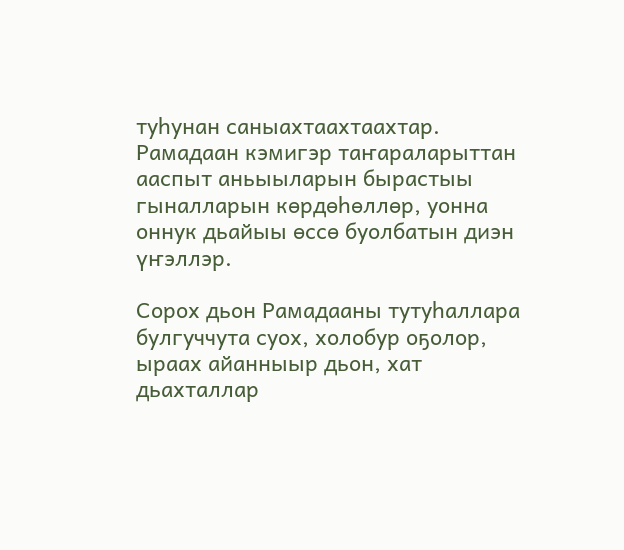туһунан саныахтаахтаахтар. Рамадаан кэмигэр таҥараларыттан ааспыт аньыыларын бырастыы гыналларын көрдөһөллөр, уонна оннук дьайыы өссө буолбатын диэн үҥэллэр.

Сорох дьон Рамадааны тутуһаллара булгуччута суох, холобур оҕолор, ыраах айанныыр дьон, хат дьахталлар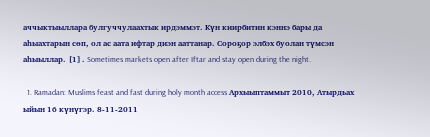аччыктыыллара булгуччулаахтык ирдэммэт. Күн киирбитин кэннэ бары да аһыахтарын сөп, ол ас аата ифтар диэн ааттанар. Сороҕор элбэх буолан түмсэн аһыыллар. [1]. Sometimes markets open after Iftar and stay open during the night.

  1. Ramadan: Muslims feast and fast during holy month access Архыыптаммыт 2010, Атырдьах ыйын 16 күнүгэр. 8-11-2011